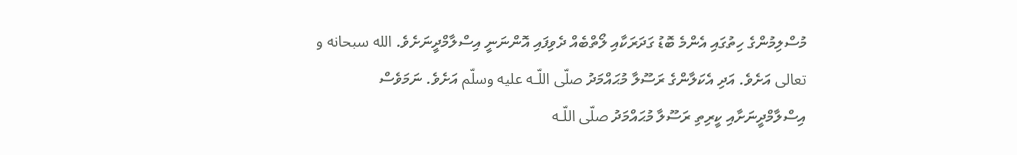މުސްލިމުންގެ ހިތުގައި އެންމެ ބޮޑު ގަދަރަކާއި ލޯތްބެއް ދެވިފައި އޮންނަނީ އިސްލާމްދީނަށެވެ. الله سبحانه و تعالى އަށެވެ. އަދި އެކަލާންގެ ރަސޫލާ މުޙައްމަދު صلّى اللّـه عليه وسلّم އަށެވެ. ނަމަވެސް އިސްލާމްދީނަށާއި ކީރިތި ރަސޫލާ މުޙައްމަދު صلّى اللّـه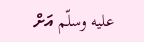عليه وسلّم އަށް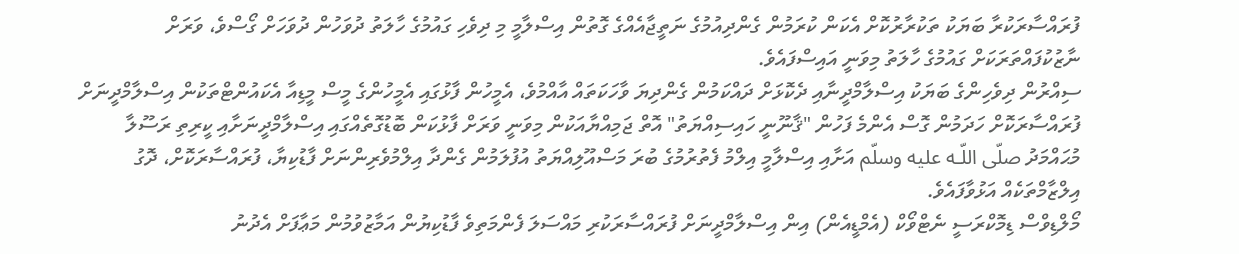ފުރައްސާރަކުރާ ބަޔަކު ތަކުރާރުކޮށް އެކަން ކުރަމުން ގެންދިއުމުގެ ނަތީޖާއެއްގެ ގޮތުން އިސްލާމީ މި ދިވެހި ގައުމުގެ ހާލަތު ދުވަހުން ދުވަހަށް ގޯސްވެ، ވަރަށް ނާޒުކުފައްތަރަކަށް ގައުމުގެ ހާލަތު މިވަނީ އައިސްފައެވެ.
ސިއްރުން ދިވެހިންގެ ބަޔަކު އިސްލާމްދީނާއި ދެކޮޅަށް ދައްކަމުން ގެންދިޔަ ވާހަކަތައް އާއްމުވެ، އެމީހުން ފާޅުގައި އެމީހުންގެ މީސް މީޑިއާ އެކައުންޓްތަކުން އިސްލާމްދީނަށް ފުރައްސާރަކޮށް ހަދަމުން ގޮސް އެންމެ ފަހުން "ޤާނޫނީ ހައިސިއްޔަތު" އޮތް ޖަމިއްޔާއަކުން މިވަނީ ވަރަށް ފާޅުކަން ބޮޑުގޮތެއްގައި އިސްލާމްދީނަށާއި ކީރިތި ރަސޫލާ މުޙައްމަދު صلّى اللّـه عليه وسلّم އަށާއި އިސްލާމީ އިލްމު ފެތުރުމުގެ ބުރަ މަސްއޫލިއްޔަތު އުފުލަމުން ގެންދާ އިލްމުވެރިންނަށް ފާޑުކިޔާ، ފުރައްސާރަކޮށް، ދޮގު އިލްޒާމްތަކެއް އަޅުވާފައެވެ.
މޯލްޑިވްސް ޑިމޮކްރަސީ ނެޓްވޯކް (އެމްޑީއެން) އިން އިސްލާމްދީނަށް ފުރައްސާރަކުރި މައްސަލަ ފެންމަތިވެ ފާޑުކިޔުން އަމާޒުވުމުން މަޢާފަށް އެދުނު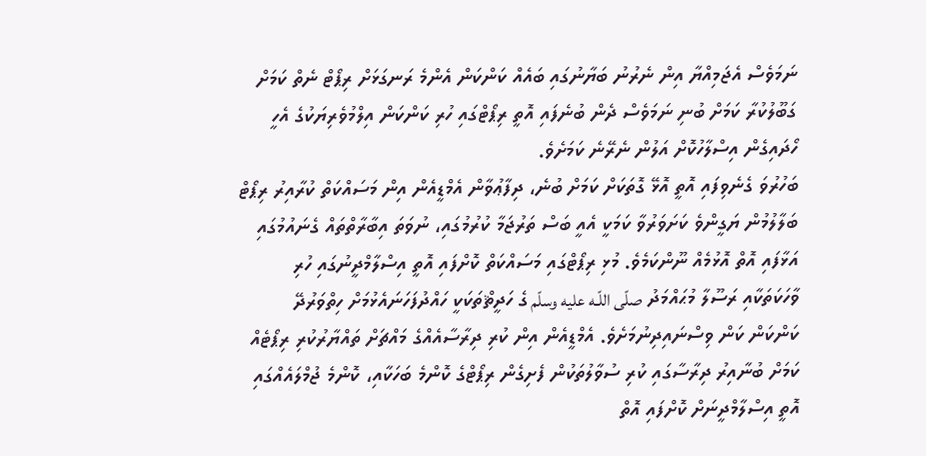ނަމަވެސް އެޖަމިއްޔާ އިން ނެރުނު ބަޔާނުގައި ބައެއް ކަންކަން އެންމެ ރަނގަޅަށް ރިޕޯޓް ނެތް ކަމަށް ގަބޫލުކުރާ ކަމަށް ބުނި ނަމަވެސް ދެން ބުނެފައި އޮތީ ރިޕޯޓްގައި ހުރި ކަންކަން އިލްމުވެރިޔަކުގެ އެހީ ހޯދައިގެން އިސްލާހުކޮށް އަލުން ނެރޭނެ ކަމަށެވެ.
ބަހުރުވަ ގެނެވިފައި އޮތީ އޮޅޭ ގޮތަކަށް ކަމަށް ބުނެ، ދިފާޢުވާން އެމްޑީއެން އިން މަސައްކަތް ކުރާއިރު ރިޕޯޓް ބަލާލުމުން ޔަގީންވެ ކަށަވަރުވާ ކަމަކީ އެއީ ބަސް ތަރުޖަމާ ކުރުމުގައި، ނުވަތަ އިބާރާތްތައް ގެނައުމުގައި އަޅާފައި އޮތް އޮޅުމެއް ނޫންކަމެވެ. މުޅި ރިޕޯޓްގައި މަސައްކަތް ކޮށްފައި އޮތީ އިސްލާމްދީނުގައި ހުރި ވާހަކަތަކާއި ރަސޫލާ މުޙައްމަދު صلّى اللّـه عليه وسلّم ގެ ހަދީޘްތަކަކީ ހައްދުފަހަނައެޅުމަށް ހިތްވަރުދޭ ކަންކަން ކަން ވިސްނައިދިނުމަށެވެ. އެމްޑީއެން އިން ކުރި ދިރާސާއެއްގެ މައްޗަށް ތައްޔާރުކުރި ރިޕޯޓެއް ކަމަށް ބުނާއިރު ދިރާސާގައި ކުރި ސުވާލުތަކުން ފެށިގެން ރިޕޯޓްގެ ކޮންމެ ބަހަކާއި، ކޮންމެ ޖުމްލައެއްގައި އޮތީ އިސްލާމްދީނަށް ކޮށްފައި އޮތް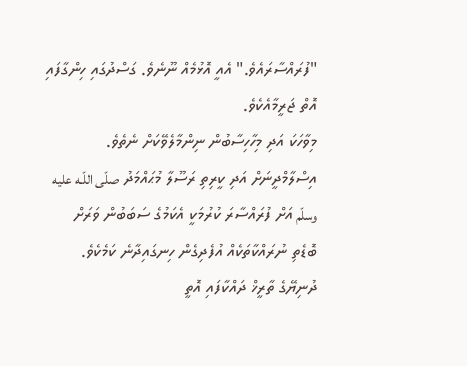"ފުރައްސާރައެވެ." އެއީ އޮޅުމެއް ނޫނެވެ. ގަސްދުގައި ހިންގާފައި އޮތް ޖަރީމާއެކެވެ.
މިވާހަކަ އަދި މިހާހިސާބުން ނިންމާލެވޭކަށް ނެތެވެ. އިސްލާމްދީނަށް އަދި ކީރިތި ރަސޫލާ މުޙައްމަދު صلّى اللّـه عليه وسلّم އަށް ފުރައްސާރަ ކުރުމަކީ އެކަމުގެ ސަބަބުން ވަރަށް ބޮޑެތި ނުރައްކާތަކެއް އުފެދިގެން ހިނގައިދާނެ ކަމެކެވެ. ދުނިޔޭގެ ތާރީޚް ދައްކާފައި އޮތީ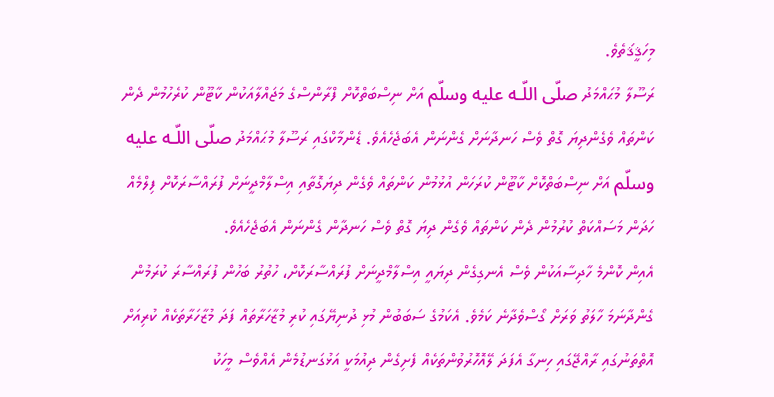މިހަޤީޤަތެވެ.
ރަސޫލާ މުޙައްމަދު صلّى اللّـه عليه وسلّم އަށް ނިސްބަތްކޮށް ފްރާންސްގެ މަޖައްލާއަކުން ކާޓޫން ކުރެހުމުން ދެން ކަންތައް ވެގެންދިޔަ ގޮތް ވެސް ހަނދާނަށް ގެންނަން އެބަޖެހެއެވެ. ޑެންމާކްގައި ރަސޫލާ މުޙައްމަދު صلّى اللّـه عليه وسلّم އަށް ނިސްބަތްކޮށް ކާޓޫން ކުރަހަން އުޅުމުން ކަންތައް ވެގެން ދިޔަގޮތާއި އިސްލާމްދީނަށް ފުރައްސާރަކޮށް ފިލްމެއް ހަދަން މަސައްކަތް ކުރުމުން ދެން ކަންތައް ވެގެން ދިޔަ ގޮތް ވެސް ހަނދާން ގެންނަން އެބަޖެހެއެވެ.
އެއިން ކޮންމެ ހާދިސާއަކުން ވެސް އެނގިގެން ދިޔައީ އިސްލާމްދީނަށް ފުރައްސާރަކޮށް، ހުތުރު ބަހުން ފުރައްސާރަ ކުރަމުން ގެންދާނަމަ ހާލަތު ވަރަށް ގޯސްވެދާނެ ކަމެވެ. އެކަމުގެ ސަބަބުން މުޅި ދުނިޔޭގައި ކުރި މުޒާހަރާތައް ފަދަ މުޒާހަރާތަކެއް ކުރިއަށް އޮތްތަނުގައި ރާއްޖޭގައި ހިނގާ އެފަދަ ލޭއޮހޮރުވުންތަކެއް ފެށިގެން ދިއުމަކީ އަޅުގަނޑުމެން އެއްވެސް މީހަކު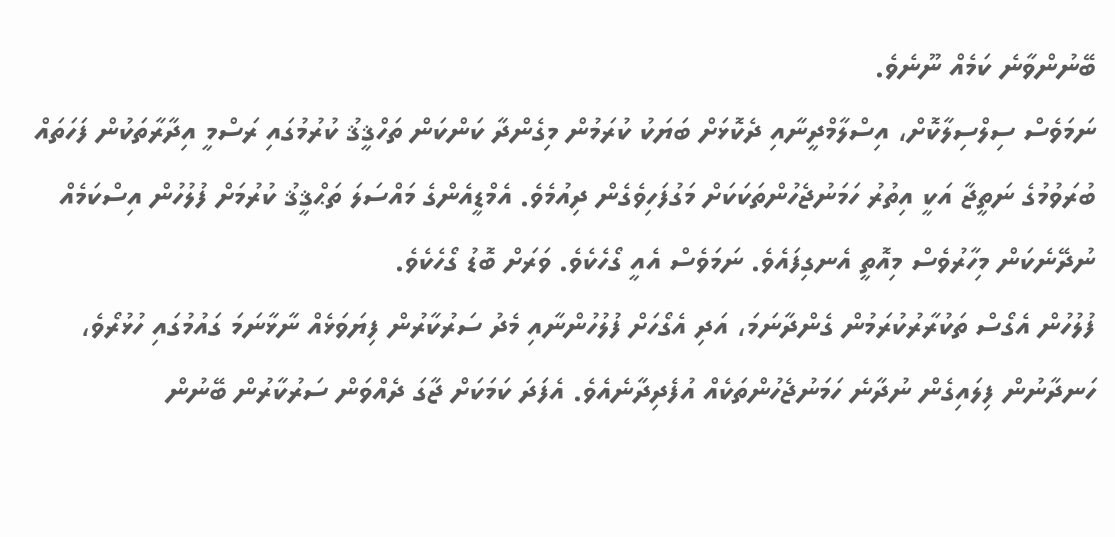ބޭނުންވާނެ ކަމެއް ނޫނެވެ.
ނަމަވެސް ސިލްސިލާކޮށް، އިސްލާމްދީނާއި ދެކޮޅަށް ބަޔަކު ކުރަމުން މިގެންދާ ކަންކަން ތަހްޤީޤު ކުރުމުގައި ރަސްމީ އިދާރާތަކުން ފަހަތައް ބުރަވުމުގެ ނަތީޖާ އަކީ އިތުރު ހަމަނުޖެހުންތަކަކަށް މަގުފަހިވެގެން ދިއުމެވެ. އެމްޑީއެންގެ މައްސަލަ ތަޙްޤީޤު ކުރުމަށް ފުލުހުން އިސްކަމެއް ނުދޭނެކަން މިހާރުވެސް މިއޮތީ އެނގިފައެވެ. ނަމަވެސް އެއީ ގޯހެކެވެ. ވަރަށް ބޮޑު ގޯހެކެވެ.
ފުލުހުން އެގޯސް ތަކުރާރުކުރަމުން ގެންދާނަމަ، އަދި އެގޯހަށް ފުލުހުންނާއި މެދު ސަރުކާރުން ފިޔަވަޅެއް ނާޅާނަމަ ގައުމުގައި ހުޅުރޯވެ، ހަނދާނުން ފިލައިގެން ނުދާނެ ހަމަނުޖެހުންތަކެއް އުފެދިދާނެއެވެ. އެފަދަ ކަމަކަށް ޖާގަ ދެއްވަން ސަރުކާރުން ބޭނުން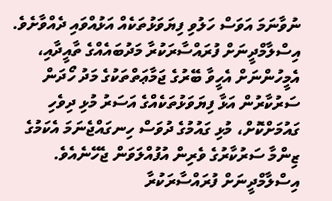ނުވާނަމަ އަވަސް ހަލުވި ފިޔަވަޅުތަކެއް އަޅުއްވައި ދެއްވާށެވެ.
އިސްލާމްދީނަށް ފުރައްސާރަކުރާ މަދުބައެއްގެ ތާއީދާއި، އެމީހުންނަށް އެހީވާ ބޭރުގެ ޖަމާޢަތްތަކުގެ މަދު ހޯދަން ސަރުކާރުން އަޅާ ފިޔަވަޅުތަކެއްގެ އަސަރު މުޅި ދިވެހި ގައުމަށްކޮށް، މުޅި ގައުމުގެ ދުވަސް ހިނގައްޖެނަމަ އެކަމުގެ ޒިންމާ ސަރުކާރުގެ ވެރިން އުފުއްލަވަން ޖެހޭނެއެވެ. އިސްލާމްދީނަށް ފުރައްސާރަކުރާ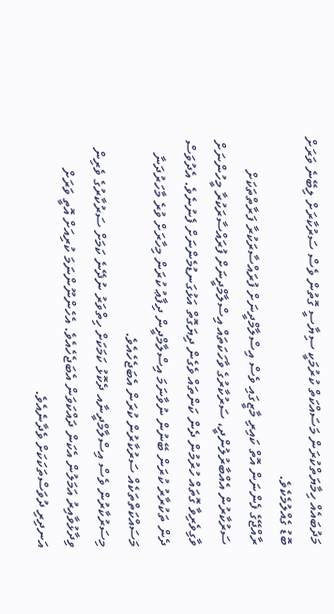މަދުބައެއް ހިމާޔަތްކުރަން މަސައްކަތް ކުރުމަކީ ސިޔާސީ ގޮތުން ވެސް ސަރުކާރަށް ލިބޭނެ ވަރަށް ބޮޑު ގެއްލުމެކެވެ.
ރާއްޖޭގެ ފެންނަން އޮތް ކައިރި މާޒީގައި ވެސް އިސްލާމްދީނަށް ފުރައްސާރަކުރާ ފަރާތްތަކަށް ސަރުކާރުން އެއްބާރުލުންދީ، ސަރުކާރުގެ ވާހަކަތައް އިސްލާމްދީނަށް ފުރައްސާރަކުރާ މީހުންނަށް ވާގިވެރިވާ ގޮތައް ހުރުމުން ދެން ކަންތައް ވެގެން ދިޔަގޮތް އަޅުގަނޑުމެންނަށް ފެނުނެވެ. އެދުވަސް ދެން ތަކުރާރު ކުރަން ބޭނުން ނުވާނަމަ އިސްލާމްދީން ދިފާޢު ކުރަން މިހާރަށް ވުރެ މާހަރުދަނާ މަސައްކަތްތަކެއް ސަރުކާރުން ކުރަން އެބަޖެހެއެވެ.
މިސަރުކާރުން ވެސް އިސްލާމްދީނާއ ދެކޮޅު ކަމަކަށް ހިތްވަރު ނުދޭނެ ކަމަށް ސަރުކާރުގެ ވެރިން ވިދާޅުވާއިރު އަމަލުން އެކަން ދައްކަވަން އެބަޖެހެއެވެ. އެހެންނޫންނަމަ ކުރިއަށް އޮތީ ވަރަށް އަނދިރި ދުވަސްތަކަކަށް ވެދާނެއެވެ.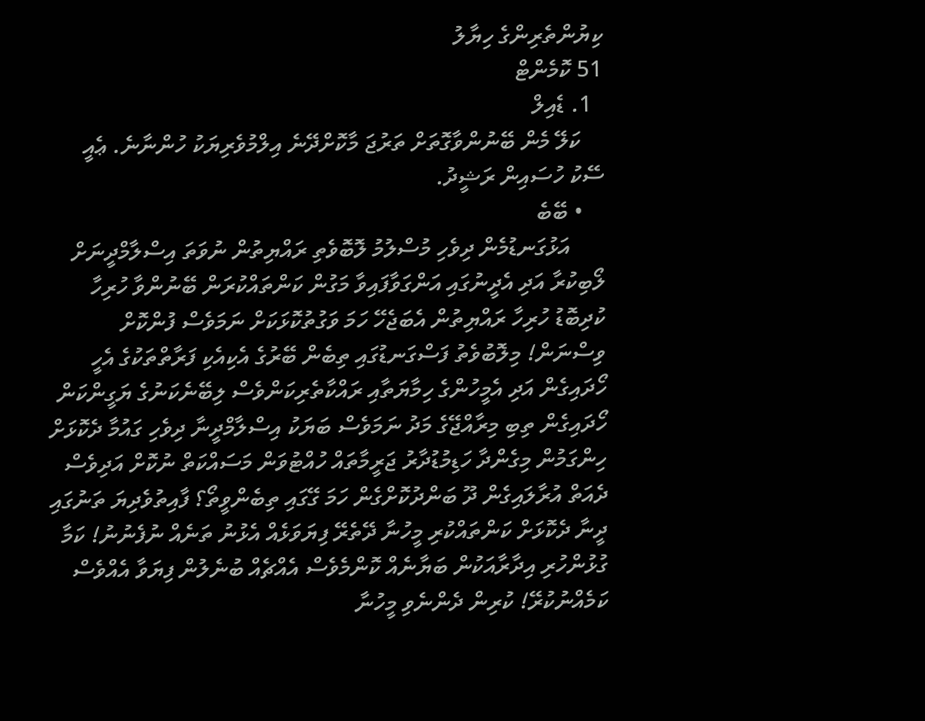ކިޔުންތެރިންގެ ހިޔާލު
51 ކޮމެންޓް
  1. ޑެއިލް
    ކަލޭ މެން ބޭނުންވާގޮތަށް ތަރުޖަ މާކޮށްދޭނެ އިލްމުވެރިޔަކު ހުންނާނެ. ޢެއީ ސޭކު ހުސައިން ރަޝީދު.
    • ބޭބެ
      އަޅުގަނޑުމެން ދިވެހި މުސްލުމު ލޮބޮވެތި ރައްޔިތުން ނުވަތަ އިސްލާމްދީނަށް ލޯބިކުރާ އަދި އެދީނުގައި އަންގަވާފައިވާ މަގުން ކަންތައްކުރަން ބޭނުންވާ ހުރިހާ ކުދިބޮޑު ހުރިހާ ރައްޔިތުން އެބަޖެހޭ ހަމަ ވަގުތުކޮޅަކަށް ނަމަވެސް ފުންކޮށް ވިސްނަން! މިލޮބުވެތު ފަސްގަނޑުގައި ތިބެން ބޭރުގެ އެކިއެކި ފަރާތްތަކުގެ އެހީ ހޯދައިގެން އަދި އެމީހުންގެ ހިމާޔަތާއި ރައްކާތެރިކަންވެސް ލިބޭނެކަނުގެ ޔަގީންކަން ހޯދައިގެން ތިބި މިރާއްޖޭގެ މަދު ނަމަވެސް ބަޔަކު އިސްލާމްދީނާ ދިވެހި ގައުމާ ދެކޮޅަށް ހިންގަމުން މިގެންދާ ހަޑިމުޑުދާރު ޖަރީމާތައް ހުއްޓުވަން މަސައްކަތް ނުކޮށް އަދިވެސް ދެއަތް އުރާލައިގެން ދޫ ބަންދުކޮށްގެން ހަމަ ގޭގައި ތިބެންވީތޯ؟ ފާއިތުވެދިޔަ ތަނުގައި ދީނާ ދެކޮޅަށް ކަންތައްކުރި މީހުނާ ދޭތެރޭ ފިޔަވަޅެއް އެޅުނު ތަނެއް ނުފެނުނު! ކަމާ ގުޅުންހުރި އިދާރާއަކުން ބަޔާނެއް ކޮންމެވެސް އެއްޗެއް ބުނެލުން ފިޔަވާ އެއްވެސް ކަމެއްނުކުރޭ! ކުރިން ދެންނެވި މީހުނާ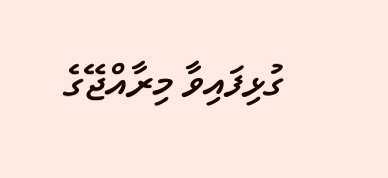ގުޅިފައިވާ މިރާއްޖޭގެ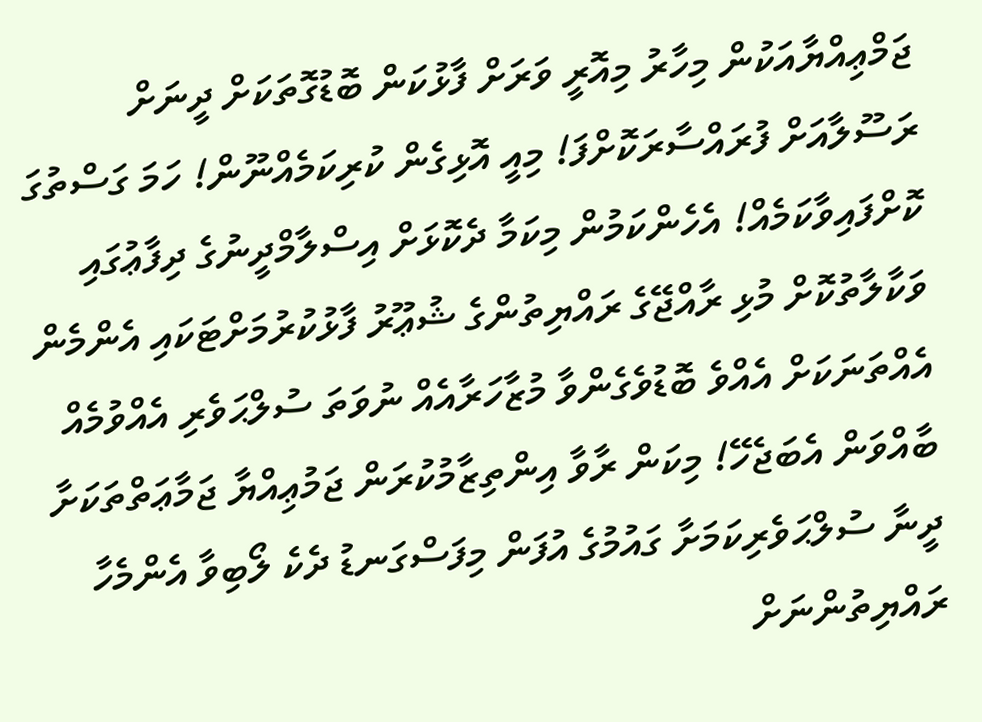ޖަމްޢިއްޔާއަކުން މިހާރު މިއޮރީ ވަރަށް ފާޅުކަން ބޮޑުގޮތަކަށް ދީނަށް ރަސޫލާއަށް ފުރައްސާރަކޮށްފަ! މިއީ އޮޅިގެން ކުރިކަމެއްނޫން! ހަމަ ގަސްތުގަ ކޮށްފައިވާކަމެއް! އެހެންކަމުން މިކަމާ ދެކޮޅަށް އިސްލާމްދީނުގެ ދިފާޢުގައި ވަކާލާތުކޮށް މުޅި ރާއްޖޭގެ ރައްޔިތުންގެ ޝުޢޫރު ފާޅުކުރުމަށްޓަކައި އެންމެން އެއްތަނަކަށް އެއްވެ ބޮޑުވެގެންވާ މުޒާހަރާއެއް ނުވަތަ ސުލްޙަވެރި އެއްވުމެއް ބާއްވަން އެބަޖެހޭ! މިކަން ރާވާ އިންތިޒާމުކުރަން ޖަމުޢިއްޔާ ޖަމާޢަތްތަކަށާ ދީނާ ސުލްޙަވެރިކަމަށާ ގައުމުގެ އުފަން މިފަސްގަނޑު ދެކެ ލޯބިވާ އެންމެހާ ރައްޔިތުންނަށް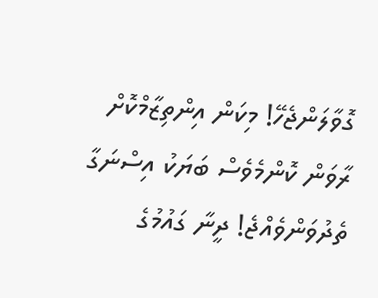ގޮވާލަންޖެހޭ! މިކަން އިންތިޒާމްކޮށް ރާވަން ކޮންމެވެސް ބަޔަކު އިސްނަގާ ތެދުވަންވެއްޖެ! ދީނާ ގައުމުގެ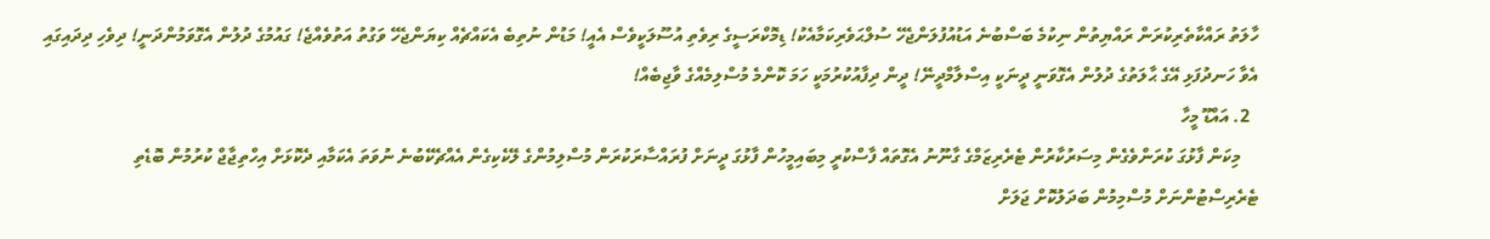ހާލަތު ރައްކާތެރިކުރަން ރައްޔިތުން ނިކުމެ ބަސްބުނެ އަޑުއުފުލަންޖެހޭ ސުލްޙަވެރިކަމާއެކު! ޑިމޮކްރަސީގެ ރިވެތި އުސޫލަކީވެސް އެއީ! މަޑުން ނުތިބެ އެކައްޗެއް ކިޔަންޖެހޭ ވަގުތު އަތުވެއްޖެ! ގައުމުގެ ދުލުން އެގޮވަމުންދަނީ! ދިވެހި ދިދައިގައި އެވާ ހަނދުފަޅި އޭގެ ޙާލަތުގެ ދުލުން އެގޮވަނީ ދީނަކީ އިސްލާމްދީނޭ! ދީން ދިފާއުކުރުމަކީ ހަމަ ކޮންމެ މުސްލިމެއްގެ ވާޖިބެއް!
  2. އައްޑޫ މީހާ
    މިކަން ފާޅުގަ ކުރަންވެގެން މިސަރުކާރުން ޓެރެރިޒަމްގެ ގާނޫނު އެގޮތައް ފާސްކުރީ މިބައިމީހުން ފާޅުގަ ދީނަށް ފުރައްސާރަކުރަން މުސްލިމުންގެ ލޭކެކިގެން އެއްޗެކޭބުނެ ނުވަތަ އެކަމާއި ދެކޮޅަށް އިހްތިޖާޖް ކުރުމުން ބޮޑެތި ޓެރެރިސްޓުންނަށް މުސްމިމުން ބަދަލުކޮށް ޖަލަށް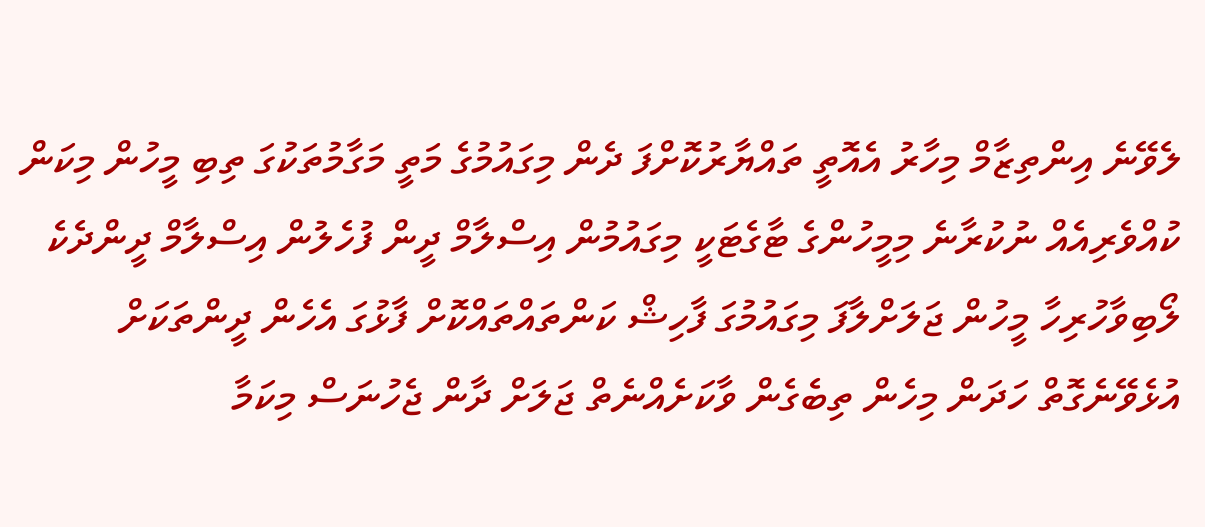ލެވޭނެ އިންތިޒާމް މިހާރު އެއޮތީ ތައްޔާރުކޮށްފަ ދެން މިގައުމުގެ މަތީ މަގާމުތަކުގަ ތިބި މީހުން މިކަން ކުއްވެރިއެއް ނުކުރާނެ މިމީހުންގެ ޓާގެޓަކީ މިގައުމުން އިސްލާމް ދީން ފުހެލުން އިސްލާމް ދީންދެކެ ލޯބިވާހުރިހާ މީހުން ޖަލަށްލާފަ މިގައުމުގަ ފާހިޝް ކަންތައްތައްކޮށް ފާޅުގަ އެހެން ދީންތަކަށް އުޅެވޭނެގޮތް ހަދަން މިހެން ތިބެގެން ވާކަށެއްނެތް ޖަލަށް ދާން ޖެހުނަސް މިކަމާ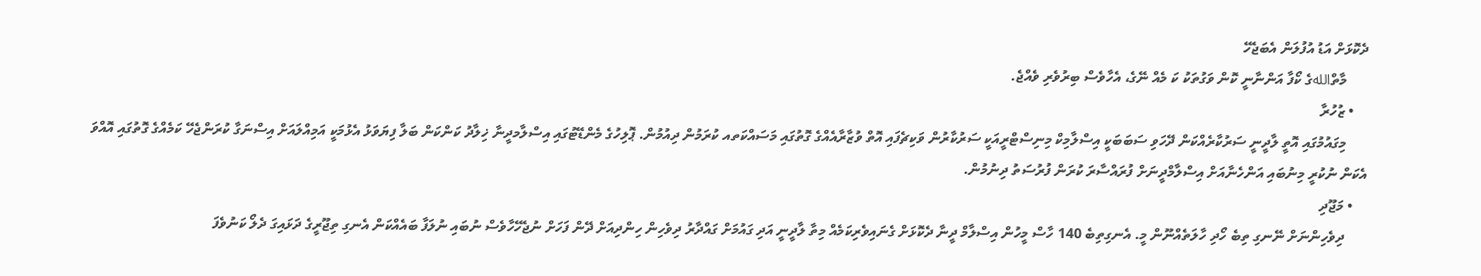ދެކޮޅަށް އަޑު އުފުލަން އެބަޖެހޭ
      މާތްاللهގެ ކޯފާ އަންނާނީ ކޮން ވަގުތަކު ކަ މެއް ނޭގެ، އެހާވެސް ބިރުވެރި ވެއްޖެ.
    • ޒުހުރާ
      މިގައުމުގައި އޮތީ ލާދީނީ ސަރުކާރެއްކަން ދޭހަވި ސަބަބަކީ އިސްލާމިކް މިނިސްޓްރީއަކީ ސަރުކާރުން ވަކިޗެފައި އޮތް ވުޒާރާއެއްގެ ގޮތުގައި މަސައްކަތއ ކުރަމުން ދިއުމުން. ޕޮލިހުގެ މެންޑޭޓުގައި އިސްލާމދީނާ ޚިލާދު ކަންކަން ބަލާ ފިޔަވަޅު އެޅުމަކީ އަމިއްލައަށް އިސްނަގާ ކުރަންޖެހޭ ކަމެއްގެ ގޮތުގައި އޮއްވަ އެކަން ނުކުރީ މިނުބައި އަންހެނާއަށް އިސްލާމްދީނަށް ފުރައްސާރަ ކުރަން ފުރުސަތު ދިނުމުން.
    • މަޖޫދި
      ދިވެހިންނަށް ނޭނގި ތިބެ ހޯދި ހާލަތެއްނޫން މީ. އެނގިތިބެ 140 ހާސް މީހުން އިސްލާމް ދީނާ ދެކޮޅަށް ގެނައިވެރިކަމެއް މިތާ ލާދީނީ އަދި ގައުމަށް ގައްދާރު ދިވެހިން ހިންދިއަށް ދޭން ފަހަށް ނުޖެހޭހާވެސް ނުބައި ނުލަފާ ބައެއްކަން އެނގި ތިޖޫރީގެ ދަޅައިގަ ދެލޯ ކަނުވެފަ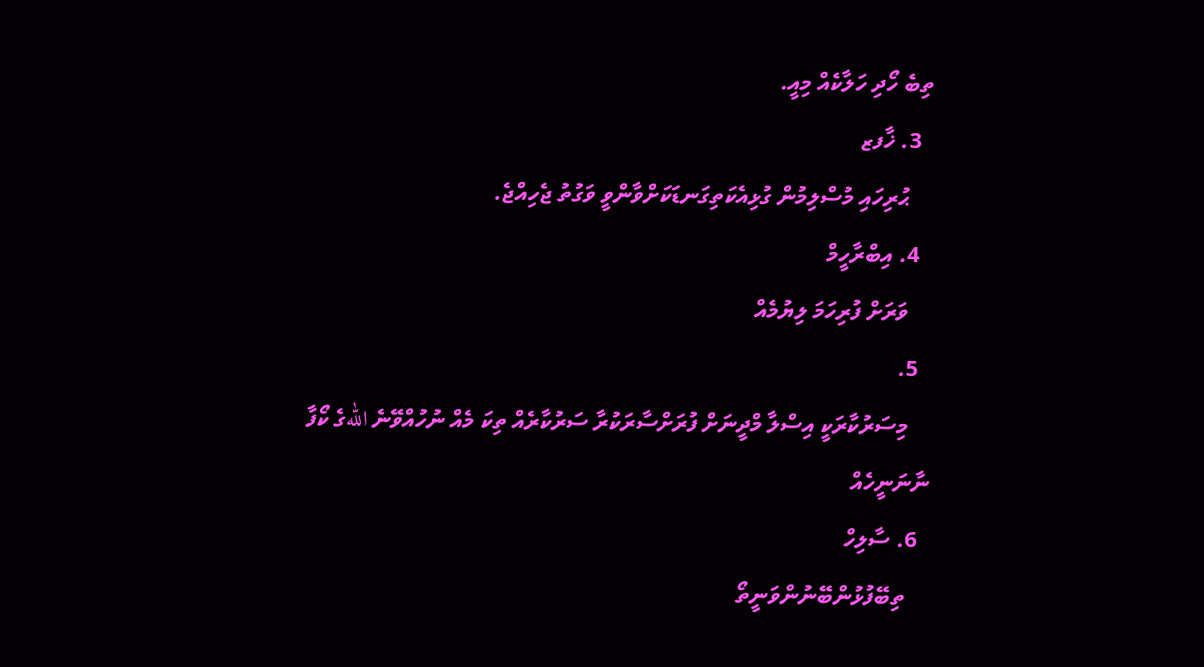ތިބެ ހޯދި ހަލާކެއް މިއީ.
  3. ޚާފޒ
    ޙުރިހައި މުސްލިމުން ގުޅިއެކަތިގަނޑަކަށްވާންވީ ވަގުތު ޖެހިއްޖެ.
  4. އިބްރާހީމް
    ވަރަށް ފުރިހަމަ ލިޔުމެއް
  5.
    މިސަރުކާރަކީ އިސްލާ މްދީނަށް ފުރަށްސާރަކުރާ ސަރުކާރެއް ތިކަ މެއް ނުހުއްވޭނެ اللهގެ ކޯފާ ނާނަނީހެއް
  6. ސާލިހް
    ތިބޭފުޅުންބޭނުންވަނީތޯ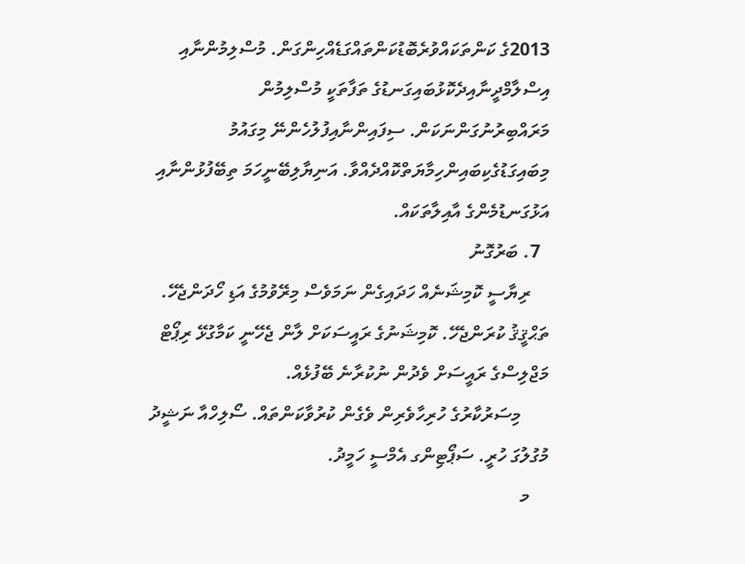2013ގެ ކަންތަކައްވުރެބޮޑުކަންތައްގަޑެއްހިންގަން. މުސްލިމުންނާއި އިސްލާމްދީނާއިދެކޮޅުބައިގަނޑުގެ ތަފާތަކީ މުސްލިމުން މަރައްބިރުނުގަންނަކަން. ސިފައިންނާއިފުލުހެންނޭ މިގައުމު މިބައިގަޑުގެކިބައިންހިމާޔަތްކޮއްދެއްވާ. އަނިޔާލިބޭނީހަމަ ތިބޭފުޅުންނާއި އަޅުގަނޑުމެންގެ އާއިލާތަކައް.
  7. ބަރުގޮނު
    ރިޔާސީ ކޮމިޝަނެއް ހަދައިގެން ނަމަވެސް މިރޭވުމުގެ އަޑި ހޯދަންޖެހޭ. ތަޙްޤީޤު ކުރަންޖެހޭ. ކޮމިޝަނުގެ ރައީސަކަށް ލާން ޖެހޭނީ ކަމާގުޅޭ ރިޕޯޓް މަޖްލިސްގެ ރައީސަށް ވެދުން ނުކުރާނެ ބޭފުޅެއް.
      މިސަރުކާރުގެ ހުރިހާވެރިން ވެގެން ކުރުވާކަންތައް. ސޯލިހްއާ ނަޝީދު މުގުލުގަ ހުރީ. ސަޕޯޓިންގ އެމްސީ ހަމީދު.
    މ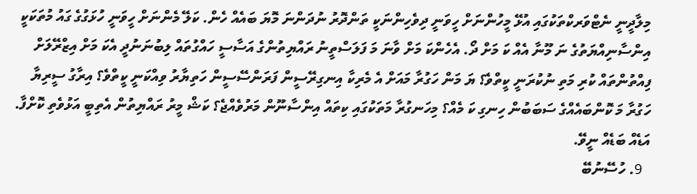މިލާދީނީ ނެޓްވަރކްތަކުގައި އުޅޭ މީހުންނަށް ހީވަނީ ދިވެހިންނަކީ ތަންދޮރު ނުދަންނަ މޮޔަ ބައެއް ހެން. ކަލޭ މެންނަށް ހީވަނީ ހުޅަގުގެ ގައު މުތަކަކީ އިންސާނިއްޔަތުގެ ނަ މޫނާ އެއް ކަ މަށް ދޯ. އެހެންކަ މަށް ވާނަ މަ ފަލަސްތީނު ރައްޔިތުންގެ އަސާސީ ހައްގުތައް ލިބުނަނުދީ އެކަ މަށް އިޒްރޭލަށް ފިއްތުންތައް ކުރި މަތި ނުކުރަނީ ކީތްވެ؟ ޔަ މަން ހަގުރާ މައަށް އެ މެރިކާ އިނގިރޭސީން ފަރަންސޭސީން ހަތިޔާރު ވިއްކަނީ ކީތްވެ؟ އިރާގު ސީރިޔާ ހަގުރާ މަ ކޮންބައެއްގެ ސަބަބުން ހިނގި ކަ މެއް؟ މިހަނގުރާ މަތަކުގައި ކިތައް އިންސާނޫން މަރުވެއްޖެ؟ ކަޝް މީރު ރައްޔިތުން އެތިބީ އަޅުވެތި ކޮށްފާ. އަޑެއް ބަޑެއް ނީވޭ.
  9. ހުސޭނުބޭ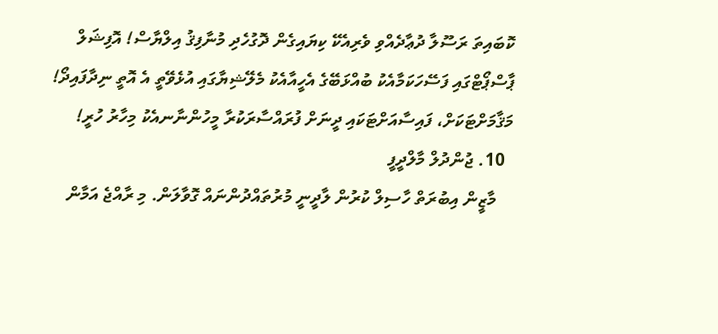ކޮބައިތަ ރަސޫލާ ދުޢާދެއްވި ވެރިއެކޭ ކިޔައިގެން ދޮގުހެދި މުނާފިޤު އިލްޔާސް! އޮފިޝަލް ޕާސްޕޯޓްގައި ފަސޭހަކަމާއެކު ބުއްޅަބޭގެ އެހީއާއެކު މެލޭޝިޔާގައި އުޅެވޭތީ އެ އޮތީ ނިދާފައިދޯ! މަޤާމަށްޓަކަށް، ފައިސާއަށްޓަކައި ދީނަށް ފުރައްސާރަކުރާ މީހުންނާނއެކު މިހާރު ހުރީ!
  10. ޖުންދުލް މާލްދީފީ
    މާޒީން އިބުރަތް ހާސިލް ކުރުން ލާދީނީ މުރުތައްދުންނައް ގޮވާލަން. މި ރާއްޖެ އަމާން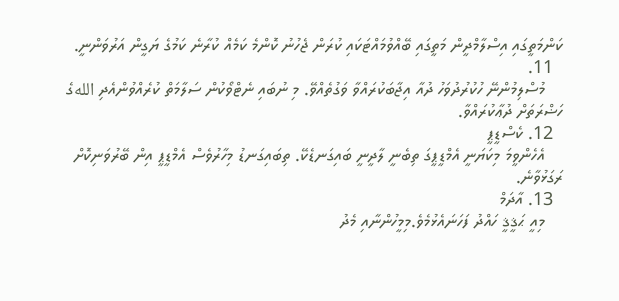ކަންމަތީގައި އިސްލާމްދީން މަތީގައި ބޭއްވުމައްޓަކައި ކުރަން ޖެހުނު ކޮންމެ ކަމެއް ކުރާނެ ކަމުގެ ޔަގީން އަރުވަންނީ.
  11.
    މުސްލިމުންނޭ ހުކުރުދުވަހު ދުއާ އިޖާބަކުރައްވާ ވަގުތެއްވޭ. މި ނުބައި ނެޓްވޯކުން ސަލާމަތް ކުރެއްވުންއެދި اللهގެ ހަޟްރަތަށް ދުޢާކުރައްވާ.
  12. ކެސްޑީޕީ
    އެހެންވީމަ މިކަޔަނީ އެމްޑީޕީގަ ތިބެނީ ލާދީނީ ބައިގަނޑެކޭ. ތިބައިގަނޑު މިހާރުވެސް އެމްޑީޕީ އިން ބޭރުވަނިކޮށް ރަގަޅުވާނެ.
  13. އާދަމް
    މިއީ ޙަޤީޤީ ހައްދު ފަހަނައެޅުމެވެ.މިމީހުންނާއި މެދު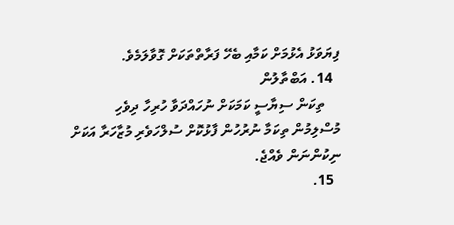ފިޔަވަޅު އެޅުމަށް ކަމާއި ބެހޭ ފަރާތްތަކަށް ގޮވާލަމެވެ.
  14. އަބްތާލުން
    ތިކަން ސިޔާސީ ކަމަކަށް ނުހައްދަވާ ހުރިހާ ދިވެހި މުސްލިމުން ތިކަމާ ނުރުހުން ފާޅުކޮށް ސުލްހަވެރި މުޒާހަރާ އަކަށް ނިކުންނަން ވެއްޖެ.
  15.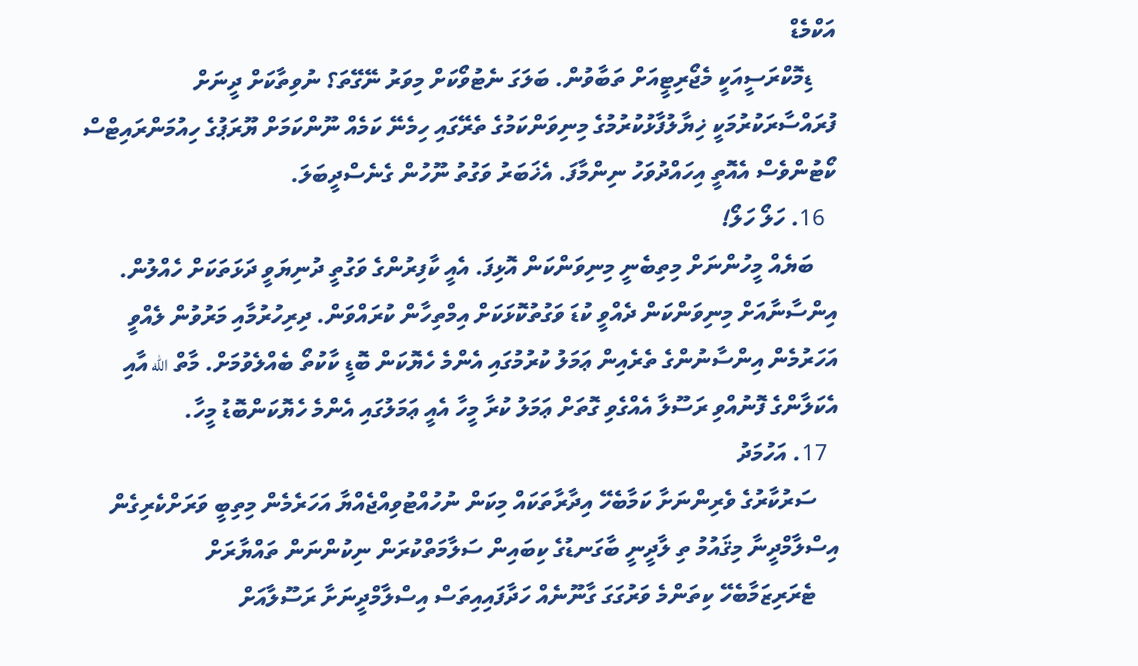އަކްމެޑް
    ޑިމޮކްރަސީއަކީ މެޖޯރިޓީއަށް ތަބާވުން. ބަލަގަ ނެޓުވޯކަށް މިވަރު ނޭގޭތަ؟ ނުވިތާކަށް ދީނަށް ފުރައްސާރަކުރުމަކީ ޚިޔާލުފާޅުކުރުމުގެ މިނިވަންކަމުގެ ތެރޭގައި ހިމެނޭ ކަމެއް ނޫންކަމަށް ޔޫރަޕުގެ ހިއުމަންރައިޓްސް ކޯޓުންވެސް އެއޮތީ އިހައްދުވަހު ނިންމާފަ. އެޚަބަރު ވަގުތު ނޫހުން ގެނެސްދީބަލަ.
  16. ހަލޯ ހަލޯ!
    ބަޔެއް މީހުންނަށް މިތިބެނީ މިނިވަންކަން އޮޅިފަ. އެއީ ކާފިރުންގެ ވަގުތީ ދުނިޔަވީ ދަޅަތަކަށް ހެއްލުން. އިންސާނާއަށް މިނިވަންކަން ދެއްވީ ކުޑަ ވަގުތުކޮޅަކަށް އިމްތިހާން ކުރައްވަން. ދިރިހުރުމާއި މަރުވުން ލެއްވީ އަހަރުމެން އިންސާނުންގެ ތެރެއިން ޢަމަލު ކުރުމުގައި އެންމެ ހެޔޮކަން ބޮޑީ ކާކުތޯ ބެއްލެވުމަށް. މާތް الله އާއި އެކަލާންގެ ފޮނުއްވި ރަސޫލާ އެއްގެވި ގޮތަށް ޢަމަލު ކުރާ މީހާ އެއީ ޢަމަލުގައި އެންމެ ހެޔޮކަންބޮޑު މީހާ.
  17. އަހުމަދު
    ސަރުކާރުގެ ވެރިންނަށާ ކަމާބެހޭ އިދާރާތަކައް މިކަން ނުހުއްޓުވިއްޖެއްޔާ އަހަރެމެން މިތިބީ ވަރަށްކެރިގެން އިސްލާމްދީނާ މިޤައުމު ތި ލާދީނީ ބާގަނޑުގެ ކިބައިން ސަލާމަތްކުރަން ނިކުންނަން ތައްޔާރަށް
    ޓެރަރިޒަމާބެހޭ ކިތަންމެ ވަރުގަގަ ގާނޫނެއް ހަދާފައިއިތަސް އިސްލާމްދީނަށާ ރަސޫލާއަށް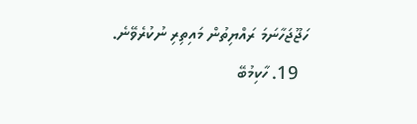ހަޖޫޖަހާނަމަ ރައްޔިތުން މައިތިރި ނުކުރެވޭނެ.
  19. ހާކިމުބޭ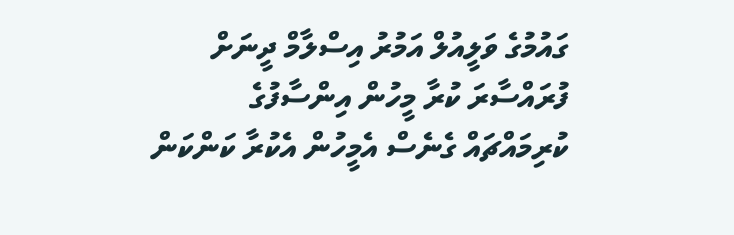ގައުމުގެ ވަލީއުލް އަމުރު އިސްލާމް ދީނަށް ފުރައްސާރަ ކުރާ މީހުން އިންސާފުގެ ކުރިމައްޗައް ގެނެސް އެމީހުން އެކުރާ ކަންކަން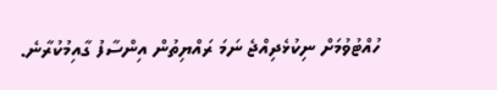ހުއްޓުވުމަށް ނިކުޅެދިއްޖެ ނަމަ ރައްޔިތުން އިންސާފު ގާއިމުކުރާނެ.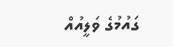ގައުމުގެ ވަލީއުއް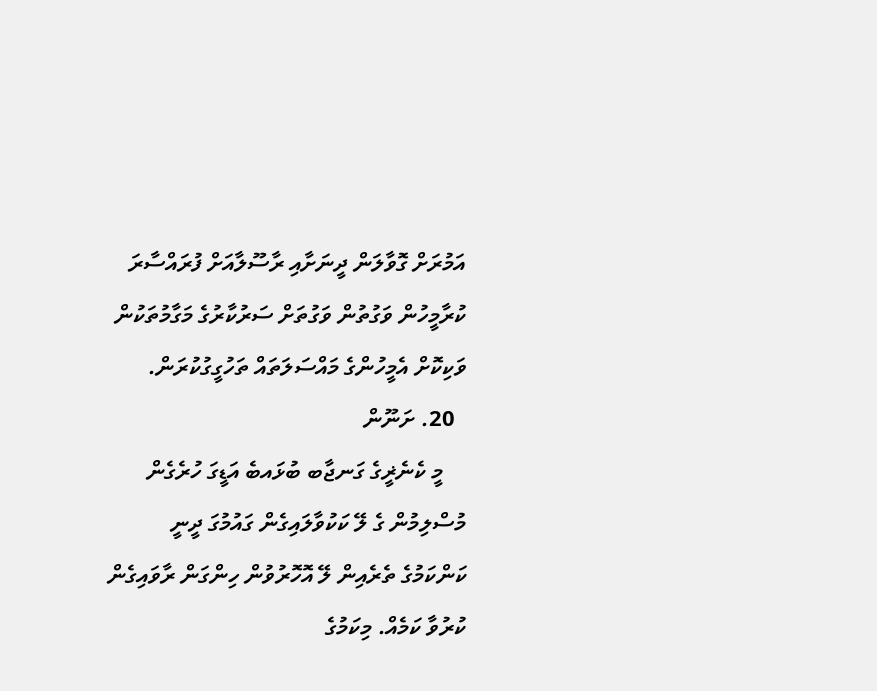އަމުރަށް ގޮވާލަން ދީނަށާއި ރާސޫލާއަށް ފުރައްސާރަ ކުރާމީހުން ވަގުތުން ވަގުތަށް ސަރުކާރުގެ މަގާމުތަކުން ވަކިކޮށް އެމީހުންގެ މައްސަލަތައް ތަހުގީގުކުރަން.
  20. ށަނޫން
    މީ ކެނެޜީގެ ގަނޖާބ ބުޅައބެ އަޑީގަ ހުރެގެން މުސްލިމުން ގެ ލޭ ކަކުވާލައިގެން ގައުމުގަ ދީނީ ކަންކަމުގެ ތެރެއިން ލޭ އޮހޮރުވުން ހިންގަން ރާވައިގެން ކުރުވާ ކަމެއް. މިކަމުގެ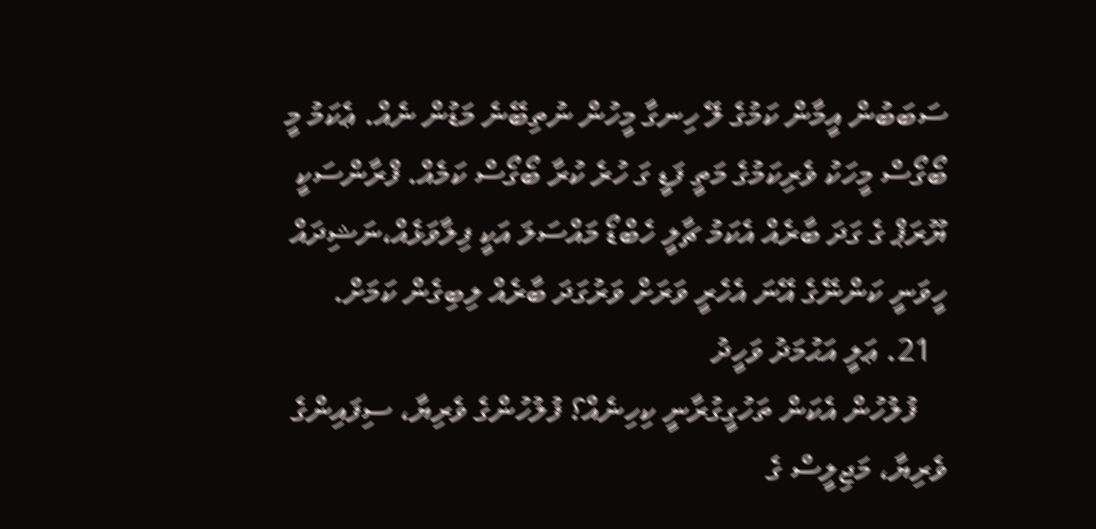ސަބަބުން އީމާން ކަމުގެ ލޭ ހިނގާ މީހުން ނުތިބޭނެ މަޑުން ނެއް. ޢެކަމު މީ ބޯގޯސް މީހަކު ވެރިކަމުގެ މަތީ ފަޑީ ގަ ހުރެ ކުރާ ބޯގޯސް ކަމެއް. ފްރާންސަކީ ޔޫރަޕް ގެ ގަދަ ބާރެއް އެކަމު ޗާލީ ހެބްޑޯ މައްސަލަ އަކީ ފިލާވަޅެއް،ނަޝިދައް ހީވަނީ ކަންނޭގެ އޭނަ އެހެރީ ވަރަށް ވަރުގަދަ ބާރެއް ލިބިގެން ކަމަށް.
  21. ޢަލީ އަޙުމަދު ވަހީދު
    ފުލުހުން އެކަން ތަހުގީގުރާނީ ކިހިނެއް؟ ފުލުހުންގެ ވެރިޔާ، ސިފައިންގެ ވެރިޔާ، މަޖިލީސް ގެ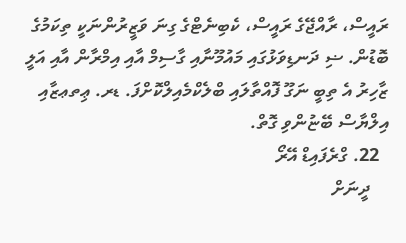ރައީސް، ރާއްޖޭގެ ރައީސް، ކެބިނެޓްގެ ގިނަ ވަޒީރުންނަކީ ތިކަމުގެ ބޮޑުން. ޟި ދަނޑިވަޅުގައި މައުމޫނާއި ގާސިމް އާއި އިމްރާން އާއި އަލީ ޒާހިރު އެ ތިބީ ނަގޫ ފޮއްތާލައި ބްލެކްމެއިލްކޮށްފަ. ޑރ. ޢިތޢޒާއި އިލްޔާސް ބޭޏުންވި ގޮތް.
  22. ގްރެފައިޑް އޭރޯ
    ދީނަށް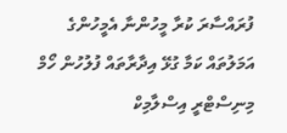ފުރައްސާރަ ކުރާ މީހުންނާ އެމީހުންގެ އަމަލުތައް ކަމާ ގުޅޭ އިދާރާތައް ފުލުހުން ހޯމް މިނިސްޓްރީ އިސްލާމިކް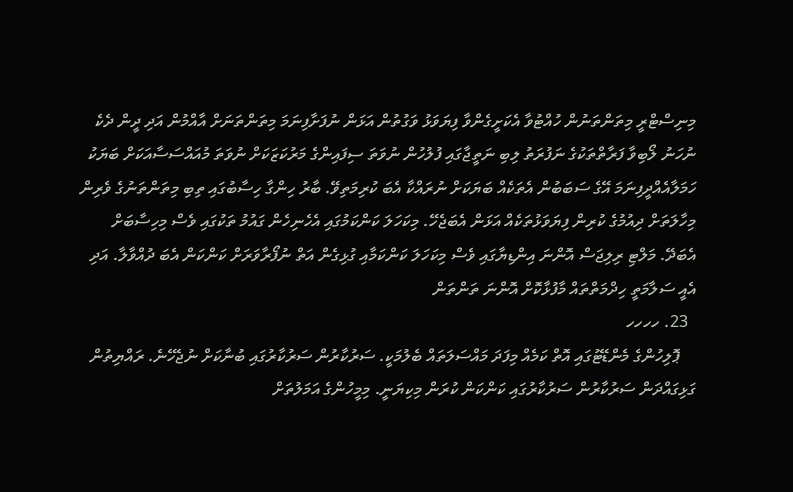މިނިސްޓްރީ މިތަންތަނުން ހުއްޓުވާ އެކަށީގެންވާ ފިޔަވަޅު ވަގުތުން އަޅަން ނުފަށާފިނަމަ މިތަންތަނަށް އާއްމުން އަދި ދީން ދެކެ ނުހަނު ލޯބިވާ ފަރާތްތަކުގެ ނަފުރަތު ލިބި ނަތީޖާގައި ފުލުހުން ނުވަތަ ސިފައިންގެ މަރުކަޒަކަށް ނުވަތަ މުއައްސަސާއަކަށް ބަޔަކު ހަމަލާއެއްދީފިނަމަ އޭގެ ސަބަބުން އެތަކެއް ބަޔަކަށް ނުރައްކާ އެބަ ކުރިމަތިވޭ. ބާރު ހިންގާ ހިސާބުގައި ތިބި މިތަންތަނުގެ ވެރިން މިހާލަތަށް ދިއުމުގެ ކުރިން ފިޔަވަޅުތަކެއް އަޅަން އެބަޖެހޭ. މިކަހަލަ ކަންކަމުގައި އެހެނިހެން ގައުމު ތަކުގައި ވެސް މިހިސާބަށް އެބަދޭ. މަލްޓި ރިލިޖަސް އޮންނަ އިންޑިޔާގައި ވެސް މިކަހަލަ ކަންކަމާއި ގުޅިގެން އަތް ނުފޯރާވަރަށް ކަންކަން އެބަ ދުއްވާލާ. އަދި އެއީ ސަލާމަތީ ހިދްމަތްތައް މާފުޅާކޮށް އޮންނަ ތަންތަން
  23. ހހހހ
    ޕޮލިހުންގެ މެންޑޭޓުގައި އޮތް ކަމެއް މިފަދަ މައްސަލަތައް ބެލުމަކީ. ސަރުކާރުން ސަރުކާރުގައި ބުނާކަށް ނުޖެހޭނެ. ރައްޔިތުން ގަޅިގައްދަން ސަރުކާރުން ސަރުކާރުގައި ކަންކަން ކުރަން މިކިޔަނީ. މިމީހުންގެ އަމަލުތަށް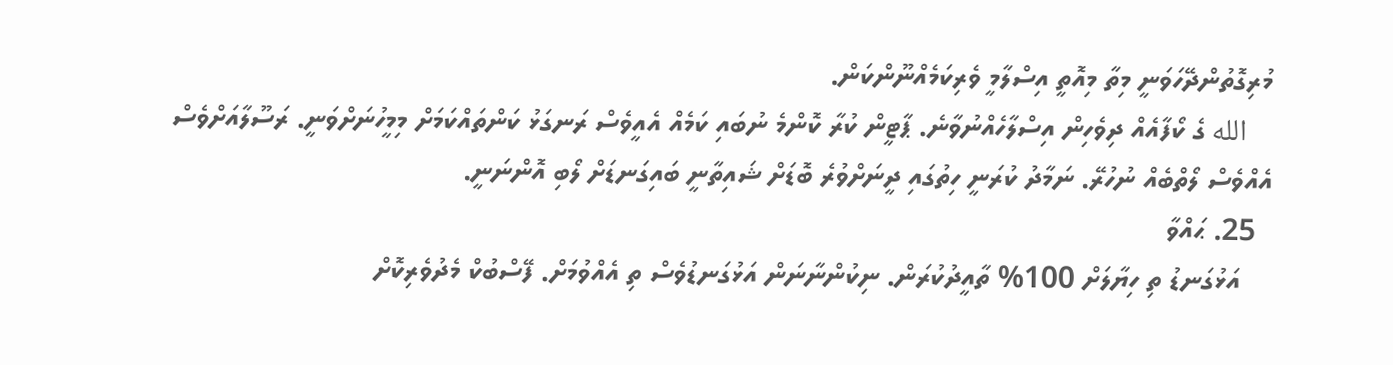މުރިގޮތުންދޭހަވަނީ މިތާ މިއޮތީ އިސްލާމީ ވެރިކަމެއްނޫންކަން.
    الله ގެ ކޯފާއެއް ދިވެހިން އިސްލާހެއްނުވާނެ. ޕާޓީން ކުރާ ކޮންމެ ނުބައި ކަމެއް އެއީވެސް ރަނގަޅު ކަންތައްކަމަށް މިމީހުނަށްވަނީ. ރަސޫލާއަށްވެސް އެއްވެސް ލޯތްބެއް ނުހުރޭ. ނަމާދު ކުރަނީ ހިތުގައި ދީނަށްވުރެ ބޮޑަށް ޝައިތާނީ ބައިގަނޑަށް ލޯބި އޮންނަނީ.
  25. ޙައްވާ
    އަޅުގަނޑު ތި ހިޔާލަށް 100% ތާއީދުކުރަން. ނިކުންނާނަން އަޅުގަނޑުވެސް ތި އެއްވުމަށް. ފޭސްބުކް މެދުވެރިކޮށް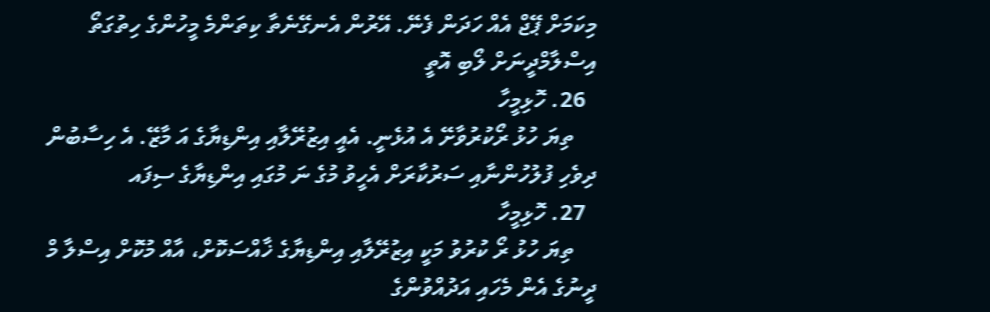މިކަމަށް ޕޭޖް އެއް ހަދަން ފެނޭ. އޭރުން އެނގޭނެތާ ކިތަންމެ މީހުންގެ ހިތުގަތޯ އިސްލާމްދީނަށް ލޯބި އޮތީ
  26. ހޮޅިމީހާ
    ތިޔަ ހުޅު ރޯކުރުވާށޭ އެ އުޅެނީ. އެއީ އިޒުރޭލާއި އިންޑިޔާގެ އަ މާޒޭ. އެ ހިސާބުން ދިވެހި ފުލުހުންނާއި ސަރުކާރަށް އެހީވު މުގެ ނަ މުގައި އިންޑިޔާގެ ސިފައ
  27. ހޮޅިމީހާ
    ތިޔަ ހުޅު ރޯ ކުރުވު މަކީ އިޒުރޭލާއި އިންޑިޔާގެ ޚާއްސަކޮށް، އާއް މުކޮށް އިސްލާ މް ދީނުގެ އެން މެހައި އަދުއްވުންގެ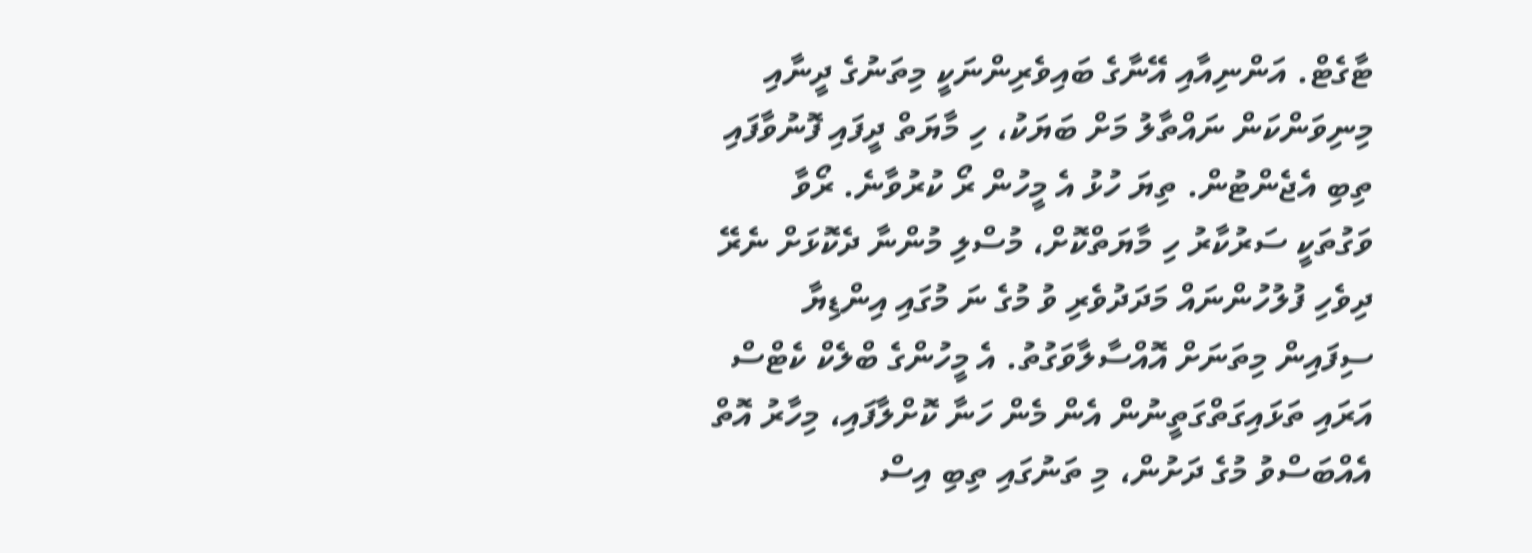ޓާގެޓް. އަންނިއާއި އޭނާގެ ބައިވެރިންނަކީ މިތަނުގެ ދީނާއި މިނިވަންކަން ނައްތާލު މަށް ބަޔަކު، ހި މާޔަތް ދީފައި ފޮނުވާފައި ތިބި އެޖެންޓުން. ތިޔަ ހުޅު އެ މީހުން ރޯ ކުރުވާނެ. ރޯވާ ވަގުތަކީ ސަރުކާރު ހި މާޔަތްކޮށް، މުސްލި މުންނާ ދެކޮޅަށް ނެރޭ ދިވެހި ފުލުހުންނައް މަދަދުވެރި ވު މުގެ ނަ މުގައި އިންޑިޔާ ސިފައިން މިތަނަށް އޮއްސާލާވަގުތު. އެ މީހުންގެ ބްލެކް ކެޓްސް އަރައި ތަޅައިގަތްގަތީނުން އެން މެން ހަނާ ކޮށްލާފައި، މިހާރު އޮތް އެއްބަސްވު މުގެ ދަށުން، މި ތަނުގައި ތިބި އިސް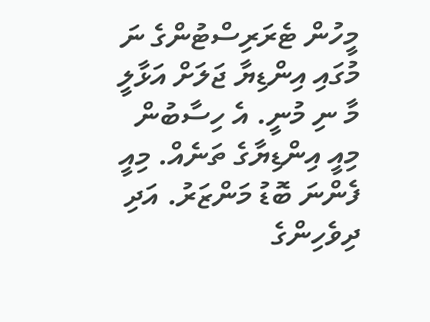މީހުން ޓެރަރިސްޓުންގެ ނަ މުގައި އިންޑިޔާ ޖަލަށް އަޅާލީ މާ ނި މުނީ. އެ ހިސާބުން މިއީ އިންޑިޔާގެ ތަނެއް. މިއީ ފެންނަ ބޮޑު މަންޒަރު. އަދި ދިވެހިންގެ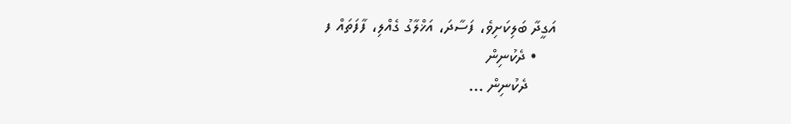އަގީދާ ބަލިކަށިވެ، ފަސާދަ، އަޚްލާގު ގެއްލި، ފާފަތައް ފ
    • ދެކުނިން
      ދެކުނިން ...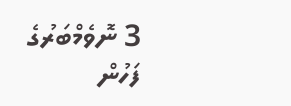3 ނޮވެމްބަރުގެ ފަހުން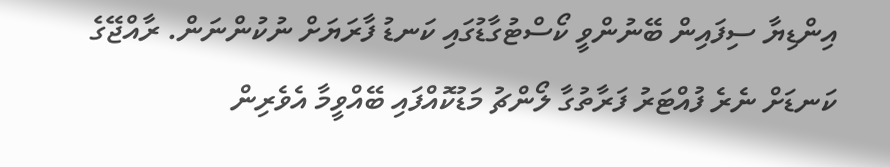އިންޑިޔާ ސިފައިން ބޭނުންވީ ކޯސްޓުގާޑުގައި ކަނޑު ފާރަޔަށް ނުކުންނަން. ރާއްޖޭގެ ކަނޑަށް ނެރެ ފުއްޓަރު ފަރާތުގާ ލޯންޗު މަޑުކޮއްފައި ބޭއްވީމާ އެވެރިން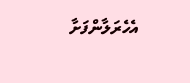އެހެރަލާންފަށާ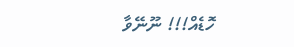ހޮޑެއް!!! ނޫނޭވާ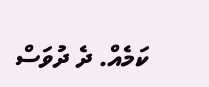ކަމެއް. ދެ ދުވަސް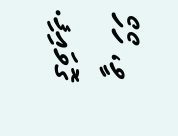ވީ، ހޯހޯ ގޮވައިފި.